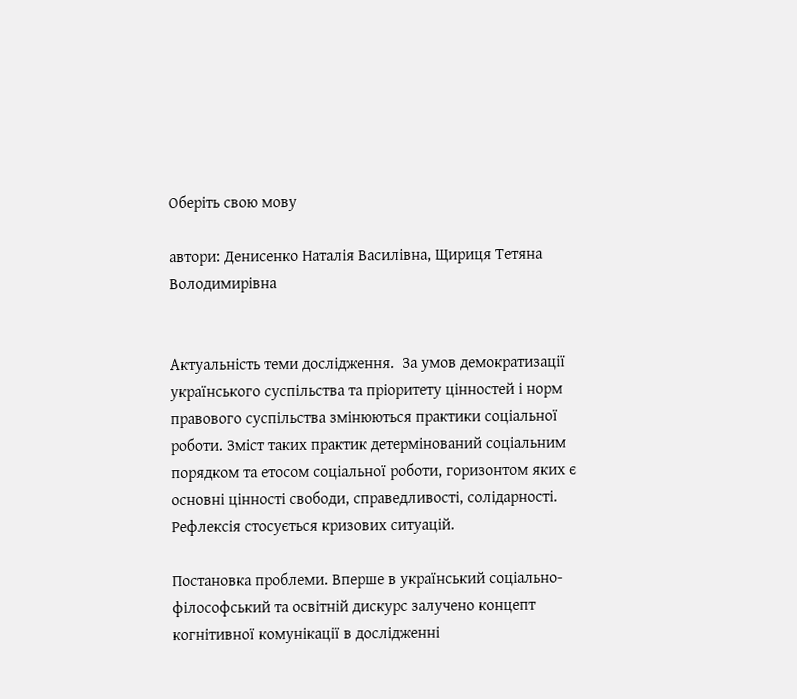Оберіть свою мову

автори: Денисенко Наталія Василівна, Щириця Тетяна Володимирівна


Актуальність теми дослідження.  За умов демократизації українського суспільства та пріоритету цінностей і норм правового суспільства змінюються практики соціальної роботи. Зміст таких практик детермінований соціальним порядком та етосом соціальної роботи, горизонтом яких є основні цінності свободи, справедливості, солідарності. Рефлексія стосується кризових ситуацій.

Постановка проблеми. Вперше в український соціально-філософський та освітній дискурс залучено концепт когнітивної комунікації в дослідженні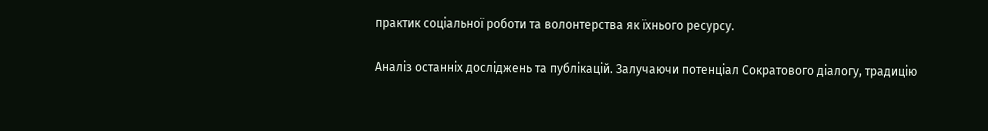практик соціальної роботи та волонтерства як їхнього ресурсу.

Аналіз останніх досліджень та публікацій. Залучаючи потенціал Сократового діалогу, традицію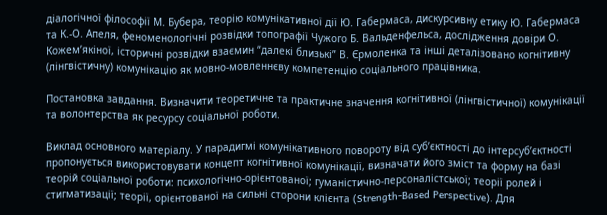діалогічної філософії М. Бубера, теорію комунікативної дії Ю. Габермаса, дискурсивну етику Ю. Габермаса та К.-О. Апеля, феноменологічні розвідки топографії Чужого Б. Вальденфельса, дослідження довіри О. Кожем’якіної, історичні розвідки взаємин “далекі близькі” В. Єрмоленка та інші деталізовано когнітивну (лінгвістичну) комунікацію як мовно-мовленнєву компетенцію соціального працівника.

Постановка завдання. Визначити теоретичне та практичне значення когнітивної (лінгвістичної) комунікації та волонтерства як ресурсу соціальної роботи.

Виклад основного матеріалу. У парадигмі комунікативного повороту від суб’єктності до інтерсуб’єктності пропонується використовувати концепт когнітивної комунікації, визначати його зміст та форму на базі теорій соціальної роботи: психологічно-орієнтованої; гуманістично-персоналістської; теорії ролей і стигматизації; теорії, орієнтованої на сильні сторони клієнта (Strength-Based Perspective). Для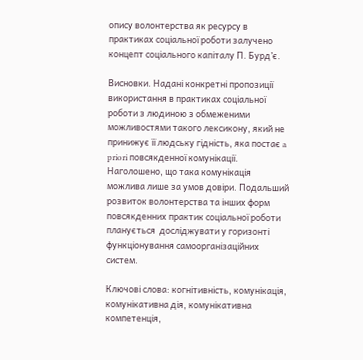опису волонтерства як ресурсу в практиках соціальної роботи залучено концепт соціального капіталу П. Бурд’є.

Висновки. Надані конкретні пропозиції використання в практиках соціальної роботи з людиною з обмеженими можливостями такого лексикону, який не принижує її людську гідність, яка постає a priori повсякденної комунікації.  Наголошено, що така комунікація можлива лише за умов довіри. Подальший розвиток волонтерства та інших форм повсякденних практик соціальної роботи планується  досліджувати у горизонті функціонування самоорганізаційних систем.

Ключові слова: когнітивність, комунікація, комунікативна дія, комунікативна компетенція,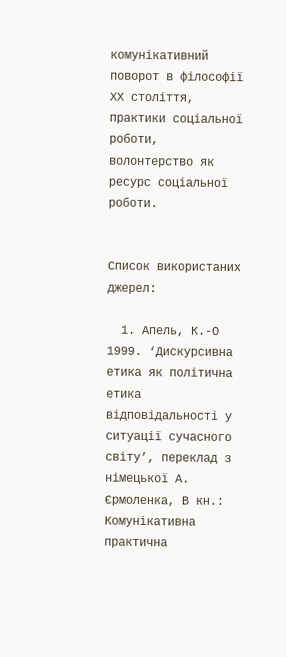комунікативний поворот в філософії ХХ століття, практики соціальної роботи, волонтерство як ресурс соціальної роботи.


Список використаних джерел:

  1. Апель, К.-О 1999. ‘Дискурсивна етика як політична етика відповідальності у ситуації сучасного світу’, переклад з німецької А. Єрмоленка, В кн.: Комунікативна практична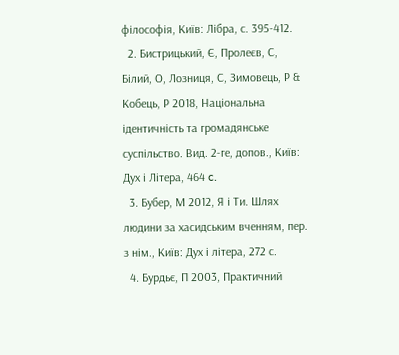філософія, Київ: Лібра, с. 395-412.
  2. Бистрицький, Є, Пролеєв, С, Білий, О, Лозниця, С, Зимовець, Р & Кобець, Р 2018, Національна ідентичність та громадянське суспільство. Вид. 2-ге, допов., Київ: Дух і Літера, 464 c.
  3. Бубер, М 2012, Я і Ти. Шлях людини за хасидським вченням, пер. з нім., Київ: Дух і літера, 272 с.
  4. Бурдьє, П 2003, Практичний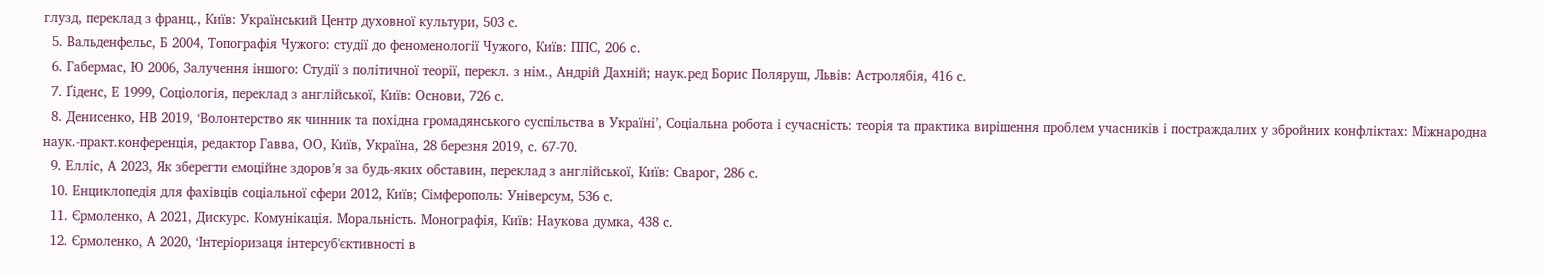глузд, переклад з франц., Київ: Український Центр духовної культури, 503 с.
  5. Вальденфельс, Б 2004, Топографія Чужого: студії до феноменології Чужого, Київ: ППС, 206 c.
  6. Габермас, Ю 2006, Залучення іншого: Студії з політичної теорії, перекл. з нім., Андрій Дахній; наук.ред Борис Поляруш, Львів: Астролябія, 416 с.
  7. Ґіденс, Е 1999, Соціологія, переклад з англійської, Київ: Основи, 726 с.
  8. Денисенко, НВ 2019, ‘Волонтерство як чинник та похідна громадянського суспільства в Україні’, Соціальна робота і сучасність: теорія та практика вирішення проблем учасників і постраждалих у збройних конфліктах: Міжнародна наук.-практ.конференція, редактор Гавва, ОО, Київ, Україна, 28 березня 2019, с. 67-70.
  9. Елліс, А 2023, Як зберегти емоційне здоров’я за будь-яких обставин, переклад з англійської, Київ: Сварог, 286 с.
  10. Енциклопедія для фахівців соціальної сфери 2012, Київ; Сімферополь: Універсум, 536 с.
  11. Єрмоленко, А 2021, Дискурс. Комунікація. Моральність. Монографія, Київ: Наукова думка, 438 с.
  12. Єрмоленко, А 2020, ‘Інтеріоризаця інтерсуб'єктивності в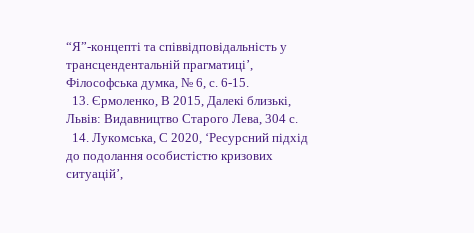“Я”-концепті та співвідповідальність у трансцендентальній прагматиці’, Філософська думка, № 6, с. 6-15.
  13. Єрмоленко, В 2015, Далекі близькі, Львів: Видавництво Старого Лева, 304 с.
  14. Лукомська, С 2020, ‘Ресурсний підхід до подолання особистістю кризових ситуацій’,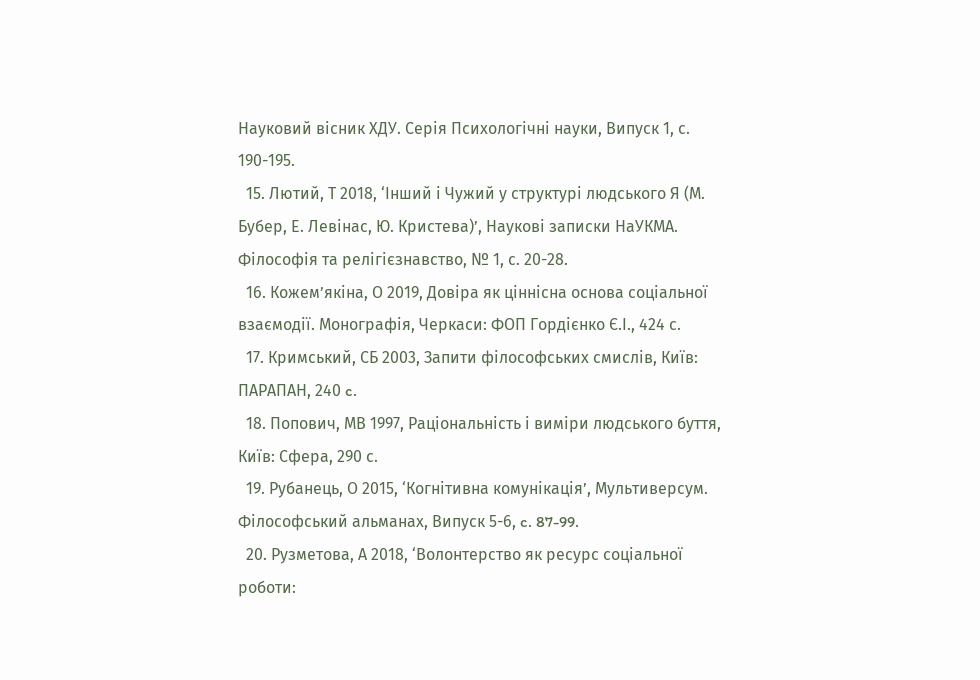Науковий вісник ХДУ. Серія Психологічні науки, Випуск 1, с. 190-195.
  15. Лютий, Т 2018, ‘Інший і Чужий у структурі людського Я (М. Бубер, Е. Левінас, Ю. Кристева)’, Наукові записки НаУКМА. Філософія та релігієзнавство, № 1, с. 20-28.
  16. Кожем’якіна, О 2019, Довіра як ціннісна основа соціальної взаємодії. Монографія, Черкаси: ФОП Гордієнко Є.І., 424 с.
  17. Кримський, СБ 2003, Запити філософських смислів, Київ: ПАРАПАН, 240 c.
  18. Попович, МВ 1997, Раціональність і виміри людського буття, Київ: Сфера, 290 с.
  19. Рубанець, О 2015, ‘Когнітивна комунікація’, Мультиверсум. Філософський альманах, Випуск 5-6, c. 87-99.
  20. Рузметова, А 2018, ‘Волонтерство як ресурс соціальної роботи: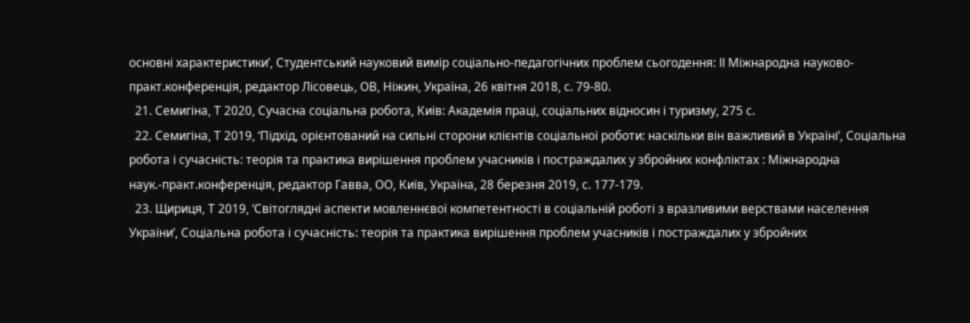основні характеристики’, Студентський науковий вимір соціально-педагогічних проблем сьогодення: ІІ Міжнародна науково-практ.конференція, редактор Лісовець, ОВ, Ніжин, Україна, 26 квітня 2018, с. 79-80.
  21. Семигіна, Т 2020, Сучасна соціальна робота, Київ: Академія праці, соціальних відносин і туризму, 275 с.
  22. Семигіна, Т 2019, ‘Підхід, орієнтований на сильні сторони клієнтів соціальної роботи: наскільки він важливий в Україні’, Соціальна робота і сучасність: теорія та практика вирішення проблем учасників і постраждалих у збройних конфліктах : Міжнародна наук.-практ.конференція, редактор Гавва, ОО, Київ, Україна, 28 березня 2019, с. 177-179.
  23. Щириця, Т 2019, ‘Світоглядні аспекти мовленнєвої компетентності в соціальній роботі з вразливими верствами населення України’, Соціальна робота і сучасність: теорія та практика вирішення проблем учасників і постраждалих у збройних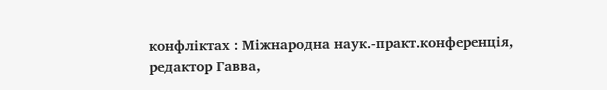конфліктах : Міжнародна наук.-практ.конференція, редактор Гавва,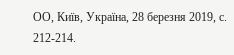ОО, Київ, Україна, 28 березня 2019, с. 212-214.